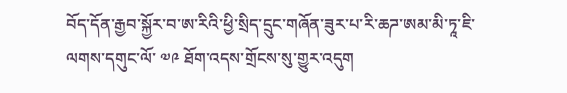བོད་དོན་རྒྱབ་སྐྱོར་བ་ཨ་རིའི་ཕྱི་སྲིད་དྲུང་གཞོན་ཟུར་པ་རི་ཆཌ་ཨམ་མི་ཏཱ་ཇི་ལགས་དགུང་ལོ་ ༧༩ ཐོག་འདས་གྲོངས་སུ་གྱུར་འདུག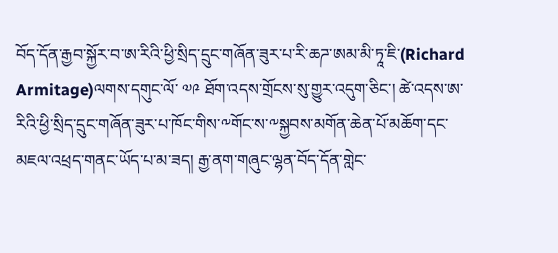བོད་དོན་རྒྱབ་སྐྱོར་བ་ཨ་རིའི་ཕྱི་སྲིད་དྲུང་གཞོན་ཟུར་པ་རི་ཆཌ་ཨམ་མི་ཏཱ་ཇི་(Richard Armitage)ལགས་དགུང་ལོ་ ༧༩ ཐོག་འདས་གྲོངས་སུ་གྱུར་འདུག་ཅིང་། ཚེ་འདས་ཨ་རིའི་ཕྱི་སྲིད་དྲུང་གཞོན་ཟུར་པ་ཁོང་གིས་༸གོང་ས་༸སྐྱབས་མགོན་ཆེན་པོ་མཆོག་དང་མཇལ་འཕྲད་གནང་ཡོད་པ་མ་ཟད། རྒྱ་ནག་གཞུང་ལྷན་བོད་དོན་གླེང་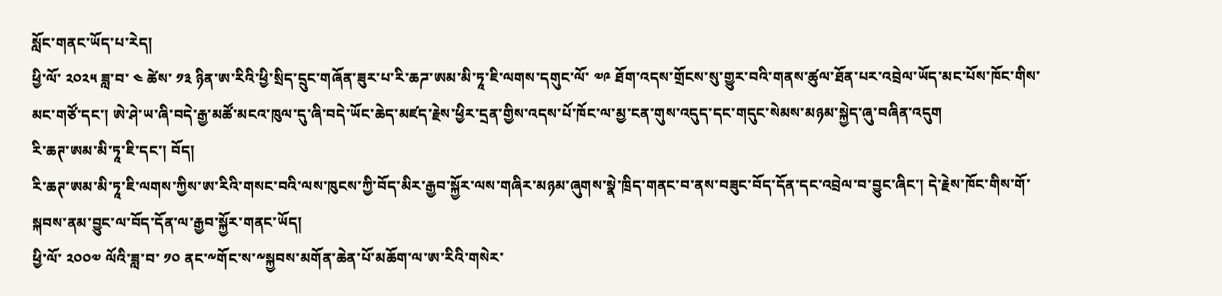སློང་གནང་ཡོད་པ་རེད།
ཕྱི་ལོ་ ༢༠༢༥ ཟླ་བ་ ༤ ཚེས་ ༡༣ ཉིན་ཨ་རིའི་ཕྱི་སྲིད་དྲུང་གཞོན་ཟུར་པ་རི་ཆཌ་ཨམ་མི་ཏཱ་ཇི་ལགས་དགུང་ལོ་ ༧༩ ཐོག་འདས་གྲོངས་སུ་གྱུར་བའི་གནས་ཚུལ་ཐོན་པར་འབྲེལ་ཡོད་མང་པོས་ཁོང་གིས་མང་གཙོ་དང་། ཨེ་ཤེ་ཡ་ཞི་བདེ་རྒྱ་མཚོ་མངའ་ཁུལ་དུ་ཞི་བདེ་ཡོང་ཆེད་མཛད་རྗེས་ཕྱིར་དྲན་གྱིས་འདས་པོ་ཁོང་ལ་མྱ་ངན་གུས་འདུད་དང་གདུང་སེམས་མཉམ་སྐྱེད་ཞུ་བཞིན་འདུག
རི་ཆཊ་ཨམ་མི་ཏཱ་ཇི་དང་། བོད།
རི་ཆཊ་ཨམ་མི་ཏཱ་ཇི་ལགས་ཀྱིས་ཨ་རིའི་གསང་བའི་ལས་ཁུངས་ཀྱི་བོད་མིར་རྒྱབ་སྐྱོར་ལས་གཞིར་མཉམ་ཞུགས་སྣེ་ཁྲིད་གནང་བ་ནས་བཟུང་བོད་དོན་དང་འབྲེལ་བ་བྱུང་ཞིང་། དེ་རྗེས་ཁོང་གིས་གོ་སྐབས་ནམ་བྱུང་ལ་བོད་དོན་ལ་རྒྱབ་སྐྱོར་གནང་ཡོད།
ཕྱི་ལོ་ ༢༠༠༧ ལོའི་ཟླ་བ་ ༡༠ ནང་༸གོང་ས་༸སྐྱབས་མགོན་ཆེན་པོ་མཆོག་ལ་ཨ་རིའི་གསེར་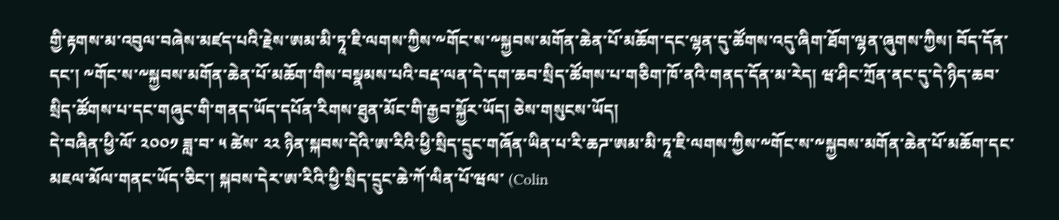གྱི་རྟགས་མ་འབུལ་བཞེས་མཛད་པའི་རྗེས་ཨམ་མི་ཏཱ་ཇི་ལགས་ཀྱིས་༸གོང་ས་༸སྐྱབས་མགོན་ཆེན་པོ་མཆོག་དང་ལྷན་དུ་ཚོགས་འདུ་ཞིག་ཐོག་ལྷན་ཞུགས་ཀྱིས། བོད་དོན་དང་། ༸གོང་ས་༸སྐྱབས་མགོན་ཆེན་པོ་མཆོག་གིས་བསྣམས་པའི་བརྡ་ལན་དེ་དག་ཆབ་སྲིད་ཚོགས་པ་གཅིག་ཁོ་ནའི་གནད་དོན་མ་རེད། ཝ་ཤིང་ཀྲོན་ནང་དུ་དེ་ཉིད་ཆབ་སྲིད་ཚོགས་པ་དང་གཞུང་གི་གནད་ཡོད་དཔོན་རིགས་ཐུན་མོང་གི་རྒྱབ་སྐྱོར་ཡོད། ཅེས་གསུངས་ཡོད།
དེ་བཞིན་ཕྱི་ལོ་ ༢༠༠༡ ཟླ་བ་ ༥ ཚེས་ ༢༢ ཉིན་སྐབས་དེའི་ཨ་རིའི་ཕྱི་སྲིད་དྲུང་གཞོན་ཡིན་པ་རི་ཆཌ་ཨམ་མི་ཏཱ་ཇི་ལགས་ཀྱིས་༸གོང་ས་༸སྐྱབས་མགོན་ཆེན་པོ་མཆོག་དང་མཇལ་མོལ་གནང་ཡོད་ཅིང་། སྐབས་དེར་ཨ་རིའི་ཕྱི་སྲིད་དྲུང་ཆེ་ཀོ་ལིན་པོ་ཝལ་ (Colin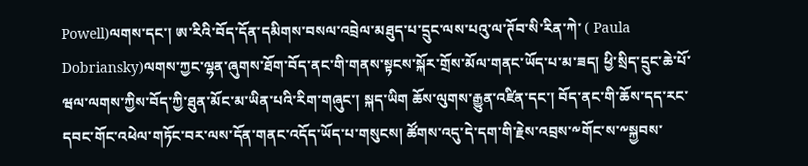Powell)ལགས་དང་། ཨ་རིའི་བོད་དོན་དམིགས་བསལ་འབྲེལ་མཐུད་པ་དྲུང་ལས་པའུ་ལ་ཊོབ་སི་རིན་ཀེ་ ( Paula Dobriansky)ལགས་ཀྱང་ལྷན་ཞུགས་ཐོག་བོད་ནང་གི་གནས་སྟངས་སྐོར་གྲོས་མོལ་གནང་ཡོད་པ་མ་ཟད། ཕྱི་སྲིད་དྲུང་ཆེ་པོ་ཝལ་ལགས་ཀྱིས་བོད་ཀྱི་ཐུན་མོང་མ་ཡིན་པའི་རིག་གཞུང་། སྐད་ཡིག ཆོས་ལུགས་རྒྱུན་འཛིན་དང་། བོད་ནང་གི་ཆོས་དད་རང་དབང་གོང་འཕེལ་གཏོང་བར་ལས་དོན་གནང་འདོད་ཡོད་པ་གསུངས། ཚོགས་འདུ་དེ་དག་གི་རྗེས་འབྲས་༸གོང་ས་༸སྐྱབས་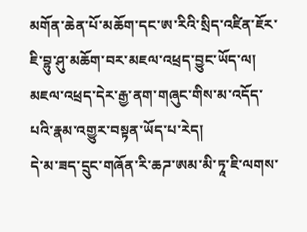མགོན་ཆེན་པོ་མཆོག་དང་ཨ་རིའི་སྲིད་འཛིན་ཇོར་ཇི་བྷུ་ཤུ་མཆོག་བར་མཇལ་འཕྲད་བྱུང་ཡོད་ལ། མཇལ་འཕྲད་དེར་རྒྱ་ནག་གཞུང་གིས་མ་འདོད་པའི་རྣམ་འགྱུར་བསྟན་ཡོད་པ་རེད།
དེ་མ་ཟད་དྲུང་གཞོན་རི་ཆཌ་ཨམ་མི་ཏཱ་ཇི་ལགས་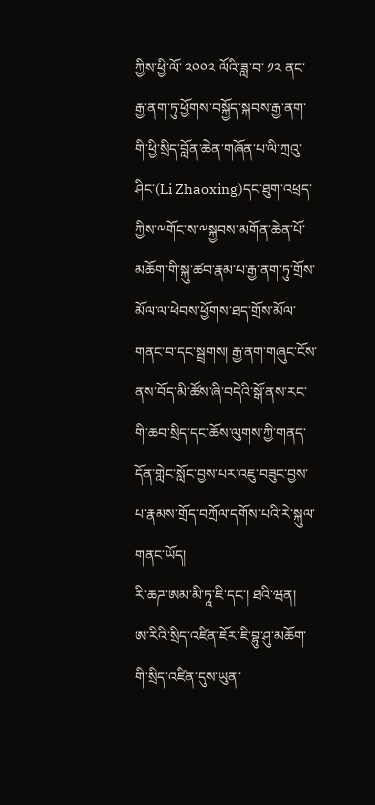ཀྱིས་ཕྱི་ལོ་ ༢༠༠༢ ལོའི་ཟླ་བ་ ༡༢ ནང་རྒྱ་ནག་ཏུ་ཕྱོགས་བསྐྱོད་སྐབས་རྒྱ་ནག་གི་ཕྱི་སྲིད་བློན་ཆེན་གཞོན་པ་ལི་ཀྲའུ་ཤིང་(Li Zhaoxing)དང་ཐུག་འཕྲད་ཀྱིས་༸གོང་ས་༸སྐྱབས་མགོན་ཆེན་པོ་མཆོག་གི་སྐུ་ཚབ་རྣམ་པ་རྒྱ་ནག་ཏུ་གྲོས་མོལ་ལ་ཕེབས་ཕྱོགས་ཐད་གྲོས་མོལ་གནང་བ་དང་སྦྲགས། རྒྱ་ནག་གཞུང་ངོས་ནས་བོད་མི་ཚོས་ཞི་བདེའི་སྒོ་ནས་རང་གི་ཆབ་སྲིད་དང་ཆོས་ལུགས་ཀྱི་གནད་དོན་གླེང་སློང་བྱས་པར་འཇུ་བཟུང་བྱས་པ་རྣམས་གྲོད་བཀྲོལ་དགོས་པའི་རེ་སྐུལ་གནང་ཡོད།
རི་ཆཌ་ཨམ་མི་ཏཱ་ཇི་དང་། ཐའི་ཝན།
ཨ་རིའི་སྲིད་འཛིན་ཇོར་ཇི་བྷུ་ཤུ་མཆོག་གི་སྲིད་འཛིན་དུས་ཡུན་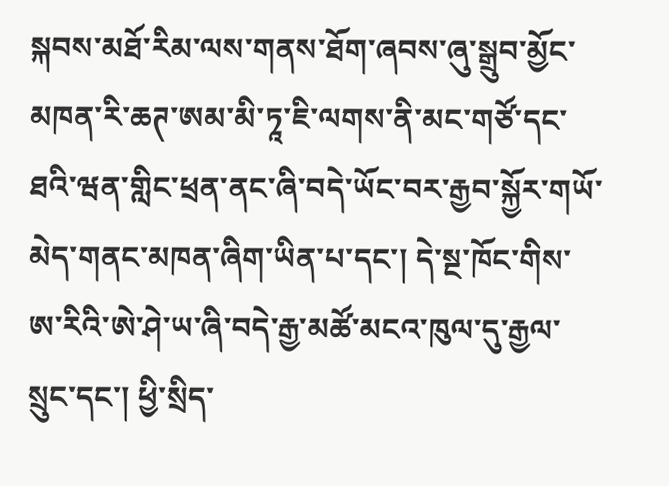སྐབས་མཐོ་རིམ་ལས་གནས་ཐོག་ཞབས་ཞུ་སྒྲུབ་མྱོང་མཁན་རི་ཆཊ་ཨམ་མི་ཏཱ་ཇི་ལགས་ནི་མང་གཙོ་དང་ཐའི་ཝན་གླིང་ཕྲན་ནང་ཞི་བདེ་ཡོང་བར་རྒྱབ་སྐྱོར་གཡོ་མེད་གནང་མཁན་ཞིག་ཡིན་པ་དང་། དེ་སྔ་ཁོང་གིས་ཨ་རིའི་ཨེ་ཤེ་ཡ་ཞི་བདེ་རྒྱ་མཚོ་མངའ་ཁུལ་དུ་རྒྱལ་སྲུང་དང་། ཕྱི་སྲིད་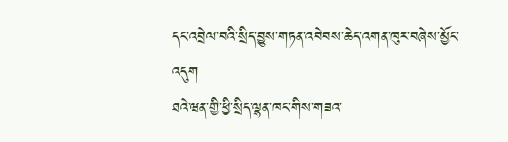དང་འབྲེལ་བའི་སྲིད་བྱུས་གཏན་འབེབས་ཆེད་འགན་ཁུར་བཞེས་མྱོང་འདུག
ཐའེ་ཝན་གྱི་ཕྱི་སྲིད་ལྷན་ཁང་གིས་གཟའ་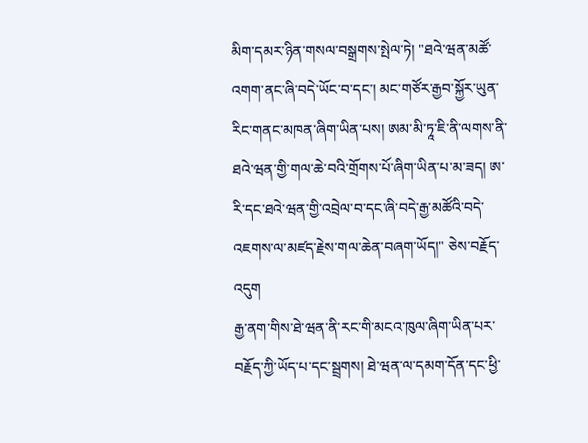མིག་དམར་ཉིན་གསལ་བསྒྲགས་སྤེལ་ཏེ། "ཐའེ་ཝན་མཚོ་འགག་ནང་ཞི་བདེ་ཡོང་བ་དང་། མང་གཙོར་རྒྱབ་སྐྱོར་ཡུན་རིང་གནང་མཁན་ཞིག་ཡིན་པས། ཨམ་མི་ཏཱ་ཇི་ནི་ལགས་ནི་ཐའེ་ཝན་གྱི་གལ་ཆེ་བའི་གྲོགས་པོ་ཞིག་ཡིན་པ་མ་ཟད། ཨ་རི་དང་ཐའེ་ཝན་གྱི་འབྲེལ་བ་དང་ཞི་བདེ་རྒྱ་མཚོའི་བདེ་འཇགས་ལ་མཛད་རྗེས་གལ་ཆེན་བཞག་ཡོད།" ཅེས་བརྗོད་འདུག
རྒྱ་ནག་གིས་ཐེ་ཝན་ནི་རང་གི་མངའ་ཁུལ་ཞིག་ཡིན་པར་བརྗོད་ཀྱི་ཡོད་པ་དང་སྦྲགས། ཐེ་ཝན་ལ་དམག་དོན་དང་ཕྱི་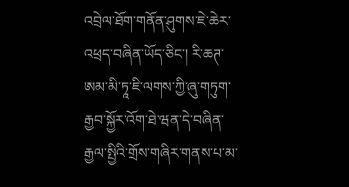འབྲེལ་ཐོག་གནོན་ཤུགས་ཇེ་ཆེར་འཕྲད་བཞིན་ཡོད་ཅིང་། རི་ཆཊ་ཨམ་མི་ཏཱ་ཇི་ལགས་ཀྱི་ཞུ་གཏུག་རྒྱབ་སྐྱོར་འོག་ཐེ་ཝན་དེ་བཞིན་རྒྱལ་སྤྱིའི་གྲོས་གཞིར་གནས་པ་མ་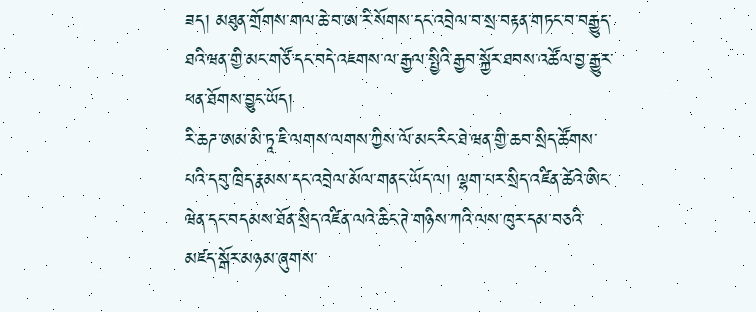ཟད། མཐུན་གྲོགས་གལ་ཆེ་བ་ཨ་རི་སོགས་དང་འབྲེལ་བ་སྲ་བརྟན་གཏང་བ་བརྒྱུད་ཐའི་ཝན་གྱི་མང་གཙོ་དང་བདེ་འཇགས་ལ་རྒྱལ་སྤྱིའི་རྒྱབ་སྐྱོར་ཐབས་འཚོལ་བྱ་རྒྱུར་ཕན་ཐོགས་བྱུང་ཡོད།
རི་ཆཌ་ཨམ་མི་ཏཱ་ཇི་ལགས་ལགས་ཀྱིས་ལོ་མང་རིང་ཐེ་ཝན་གྱི་ཆབ་སྲིད་ཚོགས་པའི་དབུ་ཁྲིད་རྣམས་དང་འབྲེལ་མོལ་གནང་ཡོད་ལ། ལྷག་པར་སྲིད་འཛིན་ཚེའེ་ཨིང་ཝེན་དང་བདམས་ཐོན་སྲིད་འཛིན་ལའེ་ཆིང་ཊེ་གཉིས་ཀའི་ལས་ཁུར་དམ་བཅའི་མཛད་སྒོར་མཉམ་ཞུགས་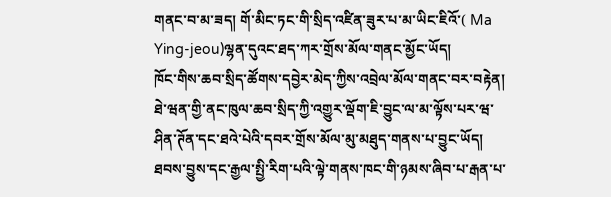གནང་བ་མ་ཟད། གོ་མིང་ཏང་གི་སྲིད་འཛིན་ཟུར་པ་མ་ཡིང་ཇིའོ་( Ma Ying-jeou)ལྷན་དུའང་ཐད་ཀར་གྲོས་མོལ་གནང་མྱོང་ཡོད།
ཁོང་གིས་ཆབ་སྲིད་ཚོགས་དབྱེར་མེད་ཀྱིས་འབྲེལ་མོལ་གནང་བར་བརྟེན། ཐེ་ཝན་གྱི་ནང་ཁུལ་ཆབ་སྲིད་ཀྱི་འགྱུར་ལྡོག་ཇི་བྱུང་ལ་མ་ལྟོས་པར་ཝ་ཤིན་ཊོན་དང་ཐའེ་པེའི་དབར་གྲོས་མོལ་མུ་མཐུད་གནས་པ་བྱུང་ཡོད།
ཐབས་བྱུས་དང་རྒྱལ་སྤྱི་རིག་པའི་ལྟེ་གནས་ཁང་གི་ཉམས་ཞིབ་པ་རྒན་པ་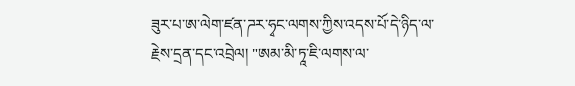ཟུར་པ་ཨ་ལེག་ཛན་ཌར་ཧྭང་ལགས་ཀྱིས་འདས་པོ་དེ་ཉིད་ལ་རྗེས་དྲན་དང་འབྲེལ། "ཨམ་མི་ཏཱ་ཇི་ལགས་ལ་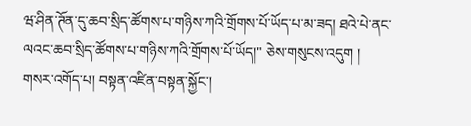ཝ་ཤིན་ཊོན་དུ་ཆབ་སྲིད་ཚོགས་པ་གཉིས་ཀའི་གྲོགས་པོ་ཡོད་པ་མ་ཟད། ཐའེ་པེ་ནང་ལའང་ཆབ་སྲིད་ཚོགས་པ་གཉིས་ཀའི་གྲོགས་པོ་ཡོད།" ཅེས་གསུངས་འདུག །
གསར་འགོད་པ། བསྟན་འཛིན་བསྟན་སྐྱོང་།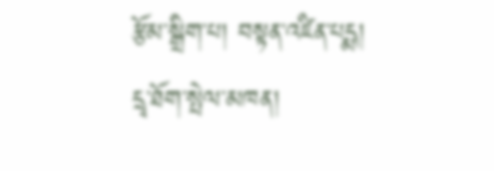རྩོམ་སྒྲིག་པ། བསྟན་འཛིན་པདྨ།
དྲྭ་ཐོག་སྤེལ་མཁན།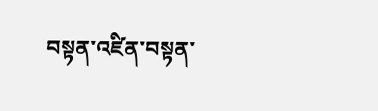བསྟན་འཛིན་བསྟན་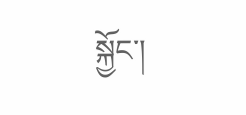སྐྱོང་།